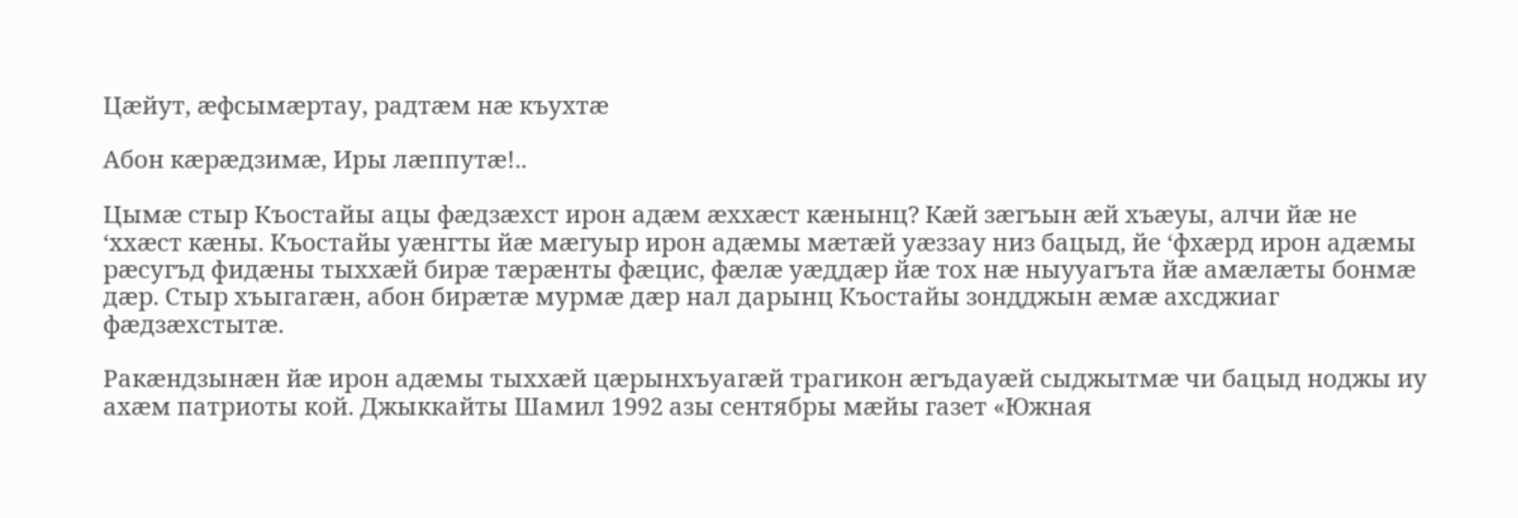Цæйут, æфсымæртау, радтæм нæ къухтæ

Абон кæрæдзимæ, Иры лæппутæ!..

Цымæ стыр Къостайы ацы фæдзæхст ирон адæм æххæст кæнынц? Кæй зæгъын æй хъæуы, алчи йæ не ‘ххæст кæны. Къостайы уæнгты йæ мæгуыр ирон адæмы мæтæй уæззау низ бацыд, йе ‘фхæрд ирон адæмы рæсугъд фидæны тыххæй бирæ тæрæнты фæцис, фæлæ уæддæр йæ тох нæ ныууагъта йæ амæлæты бонмæ дæр. Стыр хъыгагæн, абон бирæтæ мурмæ дæр нал дарынц Къостайы зондджын æмæ ахсджиаг фæдзæхстытæ.

Ракæндзынæн йæ ирон адæмы тыххæй цæрынхъуагæй трагикон æгъдауæй сыджытмæ чи бацыд ноджы иу ахæм патриоты кой. Джыккайты Шамил 1992 азы сентябры мæйы газет «Южная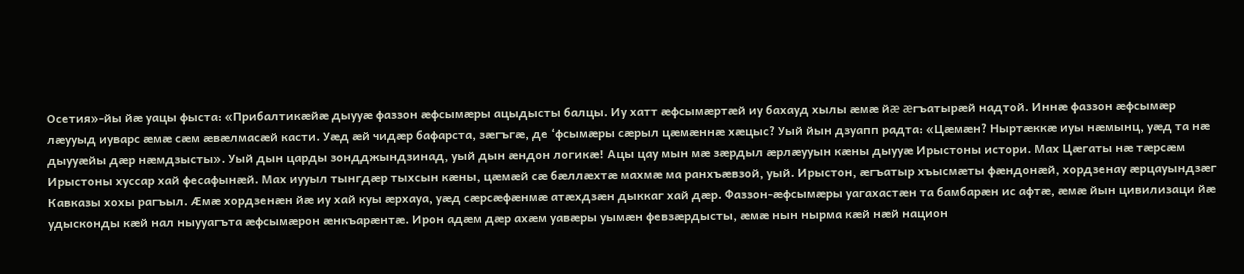Осетия»-йы йæ уацы фыста: «Прибалтикæйæ дыууæ фаззон æфсымæры ацыдысты балцы. Иу хатт æфсымæртæй иу бахауд хылы æмæ йæ æгъатырæй надтой. Иннæ фаззон æфсымæр лæууыд иуварс æмæ сæм æвæлмасæй касти. Уæд æй чидæр бафарста, зæгъгæ, де ‘фсымæры сæрыл цæмæннæ хæцыс? Уый йын дзуапп радта: «Цæмæн? Ныртæккæ иуы нæмынц, уæд та нæ дыууæйы дæр нæмдзысты». Уый дын царды зондджындзинад, уый дын æндон логикæ! Ацы цау мын мæ зæрдыл æрлæууын кæны дыууæ Ирыстоны истори. Мах Цæгаты нæ тæрсæм Ирыстоны хуссар хай фесафынæй. Мах иууыл тынгдæр тыхсын кæны, цæмæй сæ бæллæхтæ махмæ ма ранхъæвзой, уый. Ирыстон, æгъатыр хъысмæты фæндонæй, хордзенау æрцауындзæг Кавказы хохы рагъыл. Æмæ хордзенæн йæ иу хай куы æрхауа, уæд сæрсæфæнмæ атæхдзæн дыккаг хай дæр. Фаззон-æфсымæры уагахастæн та бамбарæн ис афтæ, æмæ йын цивилизаци йæ удысконды кæй нал ныууагъта æфсымæрон æнкъарæнтæ. Ирон адæм дæр ахæм уавæры уымæн февзæрдысты, æмæ нын нырма кæй нæй национ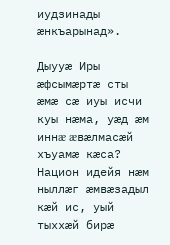иудзинады æнкъарынад».

Дыууæ Иры æфсымæртæ сты æмæ сæ иуы исчи куы нæма, уæд æм иннæ æвæлмасæй хъуамæ кæса? Национ идейя нæм ныллæг æмвæзадыл кæй ис, уый тыххæй бирæ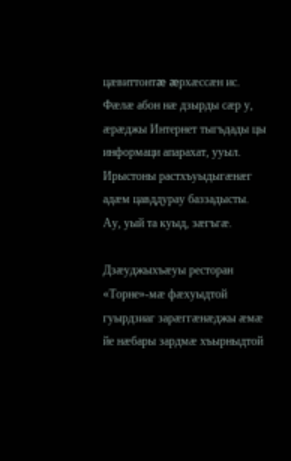цæвиттонтæ æрхæссæн ис. Фæлæ абон нæ дзырды сæр у, æрæджы Интернет тыгъдады цы информаци апарахат, ууыл. Ирыстоны растхъуыдыгæнæг адæм цавддурау баззадысты. Ау, уый та куыд, зæгъгæ.

Дзæуджыхъæуы ресторан «Торне»-мæ фæхуыдтой гуырдзиаг зарæггæнæджы æмæ йе нæбары зардмæ хъырныдтой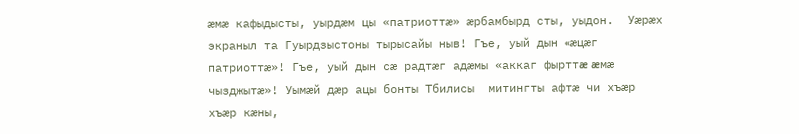æмæ кафыдысты, уырдæм цы «патриоттæ» æрбамбырд сты, уыдон.  Уæрæх экраныл та Гуырдзыстоны тырысайы ныв! Гъе, уый дын «æцæг патриоттæ»! Гъе, уый дын сæ радтæг адæмы «аккаг фырттæ æмæ чызджытæ»! Уымæй дæр ацы бонты Тбилисы  митингты афтæ чи хъæр хъæр кæны,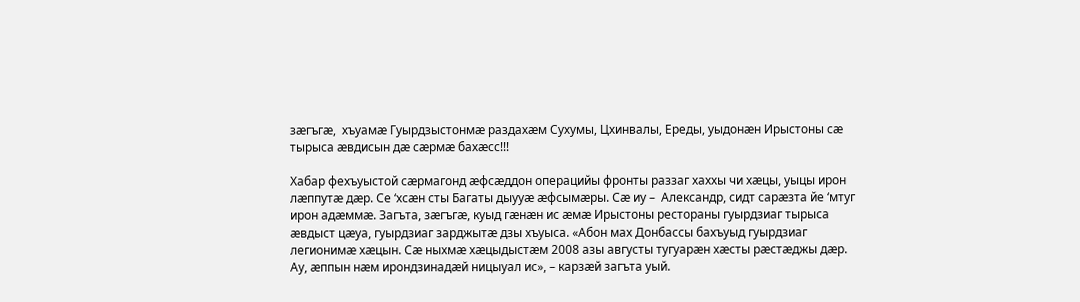зæгъгæ,  хъуамæ Гуырдзыстонмæ раздахæм Сухумы, Цхинвалы, Ереды, уыдонæн Ирыстоны сæ тырыса æвдисын дæ сæрмæ бахæсс!!!

Хабар фехъуыстой сæрмагонд æфсæддон операцийы фронты раззаг хаххы чи хæцы, уыцы ирон лæппутæ дæр. Се ‘хсæн сты Багаты дыууæ æфсымæры. Сæ иу –  Александр, сидт сарæзта йе ‘мтуг ирон адæммæ. Загъта, зæгъгæ, куыд гæнæн ис æмæ Ирыстоны рестораны гуырдзиаг тырыса æвдыст цæуа, гуырдзиаг зарджытæ дзы хъуыса. «Абон мах Донбассы бахъуыд гуырдзиаг легионимæ хæцын. Сæ ныхмæ хæцыдыстæм 2008 азы августы тугуарæн хæсты рæстæджы дæр. Ау, æппын нæм ирондзинадæй ницыуал ис», – карзæй загъта уый.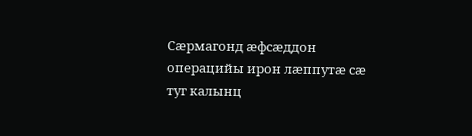Сæрмагонд æфсæддон операцийы ирон лæппутæ сæ туг калынц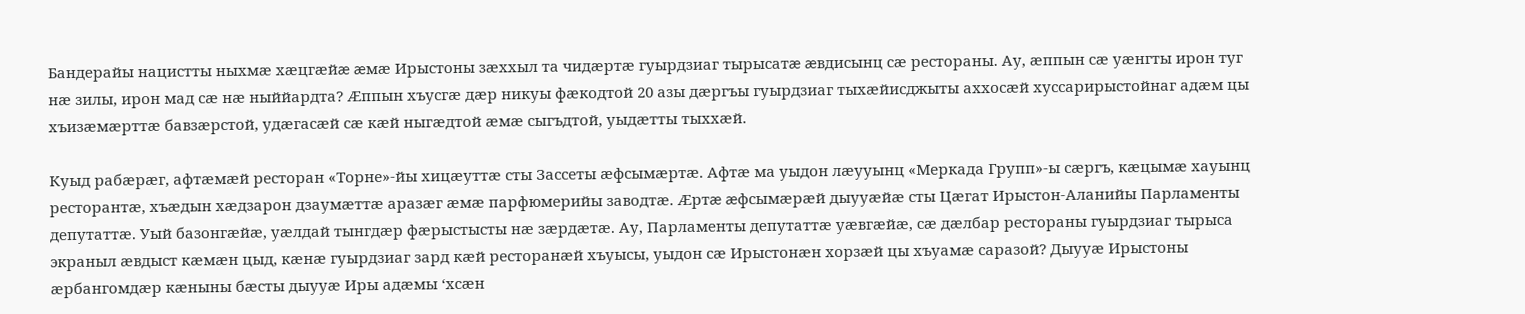Бандерайы нацистты ныхмæ хæцгæйæ æмæ Ирыстоны зæххыл та чидæртæ гуырдзиаг тырысатæ æвдисынц сæ рестораны. Ау, æппын сæ уæнгты ирон туг нæ зилы, ирон мад сæ нæ ныййардта? Æппын хъусгæ дæр никуы фæкодтой 20 азы дæргъы гуырдзиаг тыхæйисджыты аххосæй хуссарирыстойнаг адæм цы хъизæмæрттæ бавзæрстой, удæгасæй сæ кæй ныгæдтой æмæ сыгъдтой, уыдæтты тыххæй.

Куыд рабæрæг, афтæмæй ресторан «Торне»-йы хицæуттæ сты Зассеты æфсымæртæ. Афтæ ма уыдон лæууынц «Меркада Групп»-ы сæргъ, кæцымæ хауынц ресторантæ, хъæдын хæдзарон дзаумæттæ аразæг æмæ парфюмерийы заводтæ. Æртæ æфсымæрæй дыууæйæ сты Цæгат Ирыстон-Аланийы Парламенты депутаттæ. Уый базонгæйæ, уæлдай тынгдæр фæрыстысты нæ зæрдæтæ. Ау, Парламенты депутаттæ уæвгæйæ, сæ дæлбар рестораны гуырдзиаг тырыса экраныл æвдыст кæмæн цыд, кæнæ гуырдзиаг зард кæй ресторанæй хъуысы, уыдон сæ Ирыстонæн хорзæй цы хъуамæ саразой? Дыууæ Ирыстоны æрбангомдæр кæныны бæсты дыууæ Иры адæмы ‘хсæн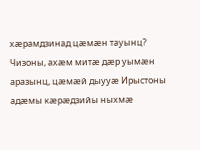хæрамдзинад цæмæн тауынц? Чизоны, ахæм митæ дæр уымæн аразынц, цæмæй дыууæ Ирыстоны адæмы кæрæдзийы ныхмæ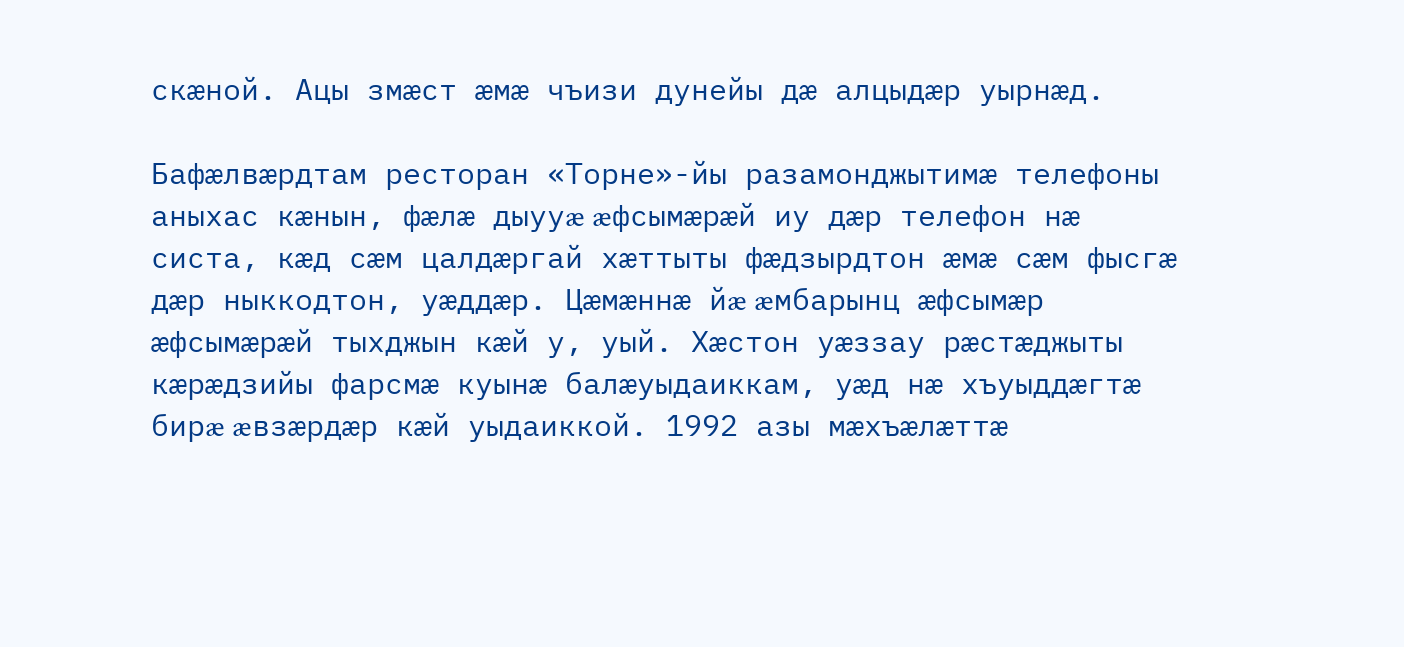скæной. Ацы змæст æмæ чъизи дунейы дæ алцыдæр уырнæд.

Бафæлвæрдтам ресторан «Торне»-йы разамонджытимæ телефоны аныхас кæнын, фæлæ дыууæ æфсымæрæй иу дæр телефон нæ систа, кæд сæм цалдæргай хæттыты фæдзырдтон æмæ сæм фысгæ дæр ныккодтон, уæддæр. Цæмæннæ йæ æмбарынц æфсымæр æфсымæрæй тыхджын кæй у, уый. Хæстон уæззау рæстæджыты кæрæдзийы фарсмæ куынæ балæуыдаиккам, уæд нæ хъуыддæгтæ бирæ æвзæрдæр кæй уыдаиккой. 1992 азы мæхъæлæттæ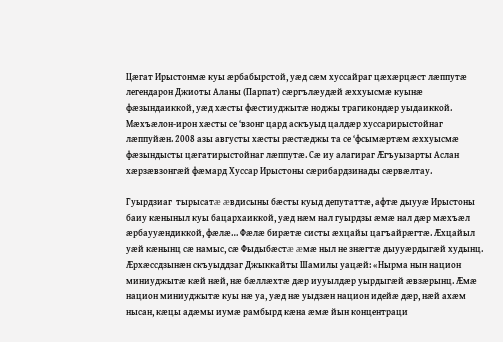Цæгат Ирыстонмæ куы æрбабырстой, уæд сæм хуссайраг цæхæрцæст лæппутæ легендарон Джиоты Аланы (Парпат) сæргълæудæй æххуысмæ куынæ фæзындаиккой, уæд хæсты фæстиуджытæ ноджы трагикондæр уыдаиккой. Мæхъæлон-ирон хæсты се ‘взонг цард аскъуыд цалдæр хуссарирыстойнаг лæппуйæн. 2008 азы августы хæсты рæстæджы та се ‘фсымæртæм æххуысмæ фæзындысты цæгатирыстойнаг лæппутæ. Сæ иу алагираг Æгъуызарты Аслан хæрзæвзонгæй фæмард Хуссар Ирыстоны сæрибардзинады сæрвæлтау.

Гуырдзиаг  тырысатæ æвдисыны бæсты куыд депутаттæ, афтæ дыууæ Ирыстоны баиу кæныныл куы бацархаиккой, уæд нæм нал гуырдзы æмæ нал дæр мæхъæл æрбаууæндиккой, фæлæ… Фæлæ бирæтæ систы æхцайы цагъайрæгтæ. Æхцайыл уæй кæнынц сæ намыс, сæ Фыдыбæстæ æмæ ныл не знæгтæ дыууæрдыгæй худынц. Æрхæссдзынæн скъуыддзаг Джыккайты Шамилы уацæй: «Нырма нын национ миниуджытæ кæй нæй, нæ бæллæхтæ дæр иууылдæр уырдыгæй æвзæрынц. Æмæ национ миниуджытæ куы нæ уа, уæд нæ уыдзæн национ идейæ дæр, нæй ахæм нысан, кæцы адæмы иумæ рамбырд кæна æмæ йын концентраци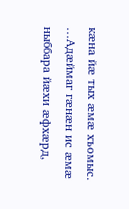кæна йæ тых æмæ хъомыс. …Адæймаг гæнæн ис æмæ ныббара йæхи æфхæрд,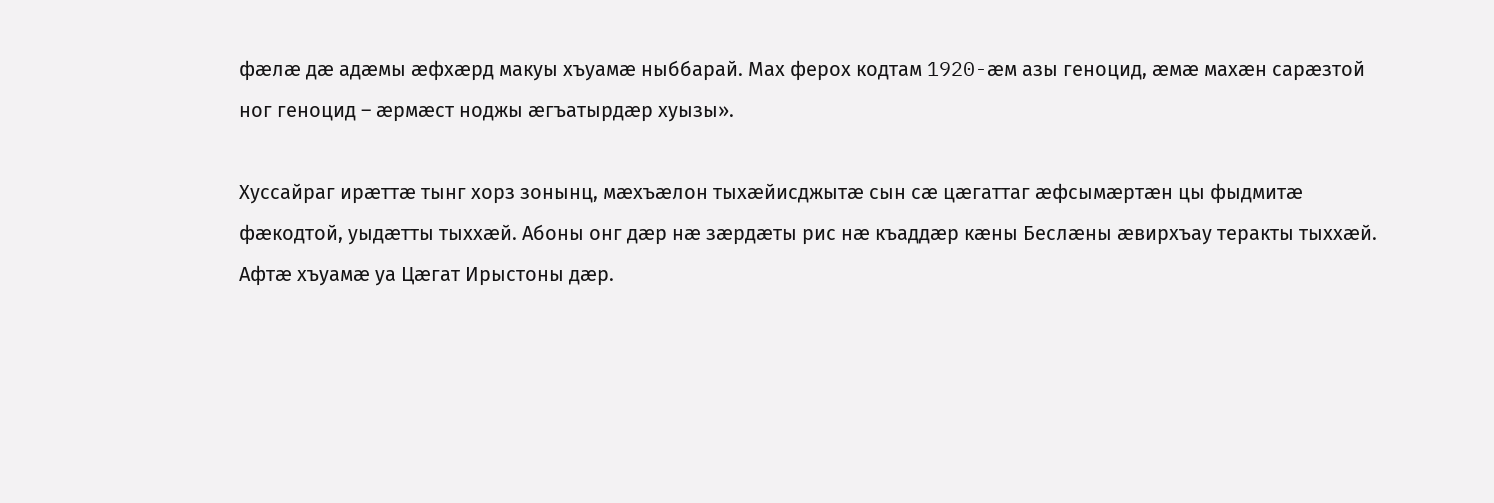фæлæ дæ адæмы æфхæрд макуы хъуамæ ныббарай. Мах ферох кодтам 1920-æм азы геноцид, æмæ махæн сарæзтой ног геноцид – æрмæст ноджы æгъатырдæр хуызы».

Хуссайраг ирæттæ тынг хорз зонынц, мæхъæлон тыхæйисджытæ сын сæ цæгаттаг æфсымæртæн цы фыдмитæ фæкодтой, уыдæтты тыххæй. Абоны онг дæр нæ зæрдæты рис нæ къаддæр кæны Беслæны æвирхъау теракты тыххæй.  Афтæ хъуамæ уа Цæгат Ирыстоны дæр.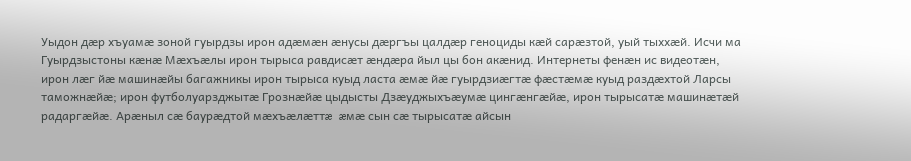Уыдон дæр хъуамæ зоной гуырдзы ирон адæмæн æнусы дæргъы цалдæр геноциды кæй сарæзтой, уый тыххæй. Исчи ма  Гуырдзыстоны кæнæ Мæхъæлы ирон тырыса равдисæт æндæра йыл цы бон акæнид. Интернеты фенæн ис видеотæн, ирон лæг йæ машинæйы багажникы ирон тырыса куыд ласта æмæ йæ гуырдзиæгтæ фæстæмæ куыд раздæхтой Ларсы таможнæйæ; ирон футболуарзджытæ Грознæйæ цыдысты Дзæуджыхъæумæ цингæнгæйæ, ирон тырысатæ машинæтæй радаргæйæ. Арæныл сæ баурæдтой мæхъæлæттæ æмæ сын сæ тырысатæ айсын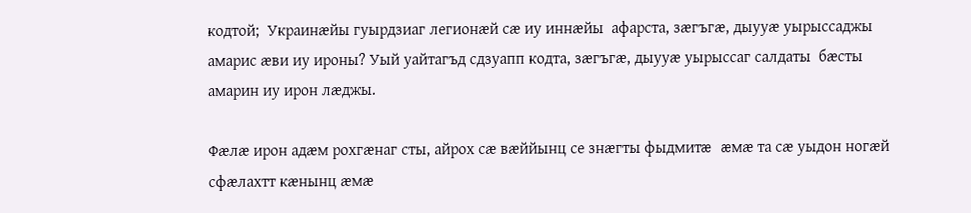кодтой;  Украинæйы гуырдзиаг легионæй сæ иу иннæйы  афарста, зæгъгæ, дыууæ уырыссаджы амарис æви иу ироны? Уый уайтагъд сдзуапп кодта, зæгъгæ, дыууæ уырыссаг салдаты  бæсты амарин иу ирон лæджы.

Фæлæ ирон адæм рохгæнаг сты, айрох сæ вæййынц се знæгты фыдмитæ æмæ та сæ уыдон ногæй сфæлахтт кæнынц æмæ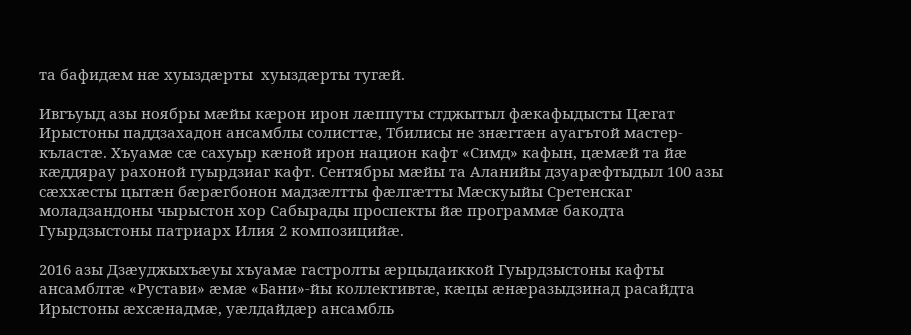та бафидæм нæ хуыздæрты  хуыздæрты тугæй.

Ивгъуыд азы ноябры мæйы кæрон ирон лæппуты стджытыл фæкафыдысты Цæгат Ирыстоны паддзахадон ансамблы солисттæ, Тбилисы не знæгтæн ауагътой мастер-къластæ. Хъуамæ сæ сахуыр кæной ирон национ кафт «Симд» кафын, цæмæй та йæ кæддярау рахоной гуырдзиаг кафт. Сентябры мæйы та Аланийы дзуарæфтыдыл 100 азы сæххæсты цытæн бæрæгбонон мадзæлтты фæлгæтты Мæскуыйы Сретенскаг моладзандоны чырыстон хор Сабырады проспекты йæ программæ бакодта Гуырдзыстоны патриарх Илия 2 композицийæ.

2016 азы Дзæуджыхъæуы хъуамæ гастролты æрцыдаиккой Гуырдзыстоны кафты ансамблтæ «Рустави» æмæ «Бани»-йы коллективтæ, кæцы æнæразыдзинад расайдта Ирыстоны æхсæнадмæ, уæлдайдæр ансамбль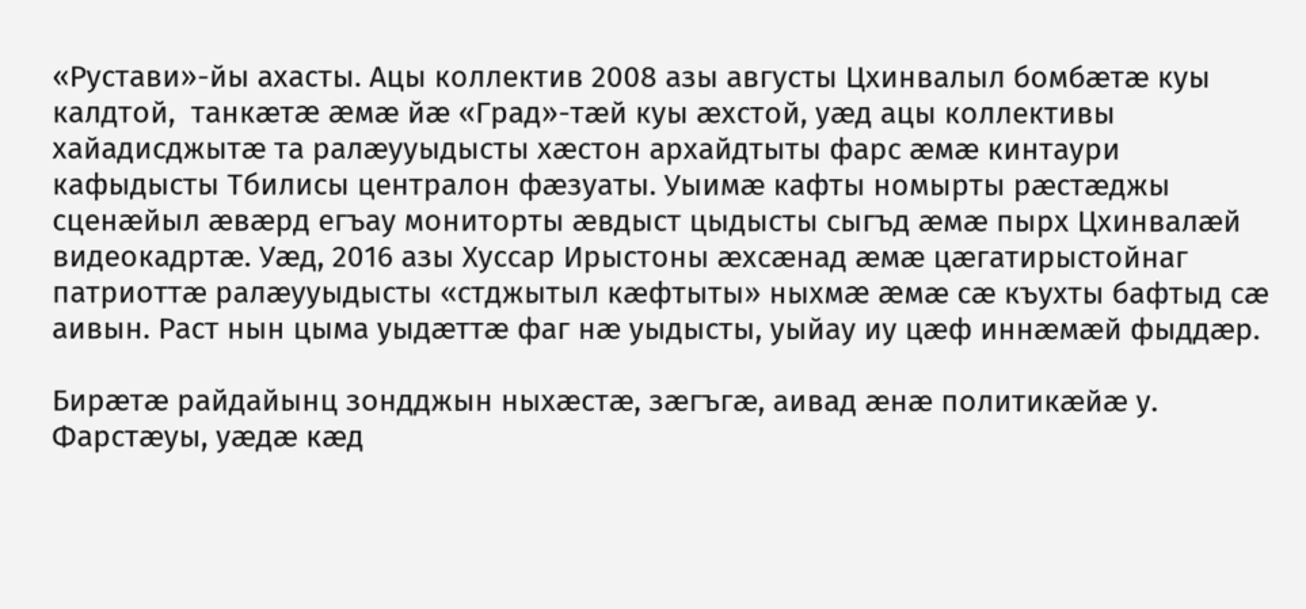«Рустави»-йы ахасты. Ацы коллектив 2008 азы августы Цхинвалыл бомбæтæ куы калдтой,  танкæтæ æмæ йæ «Град»-тæй куы æхстой, уæд ацы коллективы хайадисджытæ та ралæууыдысты хæстон архайдтыты фарс æмæ кинтаури кафыдысты Тбилисы централон фæзуаты. Уыимæ кафты номырты рæстæджы сценæйыл æвæрд егъау мониторты æвдыст цыдысты сыгъд æмæ пырх Цхинвалæй видеокадртæ. Уæд, 2016 азы Хуссар Ирыстоны æхсæнад æмæ цæгатирыстойнаг патриоттæ ралæууыдысты «стджытыл кæфтыты» ныхмæ æмæ сæ къухты бафтыд сæ аивын. Раст нын цыма уыдæттæ фаг нæ уыдысты, уыйау иу цæф иннæмæй фыддæр.

Бирæтæ райдайынц зондджын ныхæстæ, зæгъгæ, аивад æнæ политикæйæ у. Фарстæуы, уæдæ кæд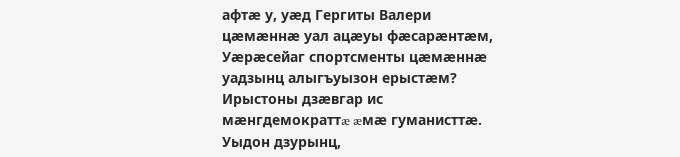афтæ у, уæд Гергиты Валери цæмæннæ уал ацæуы фæсарæнтæм, Уæрæсейаг спортсменты цæмæннæ уадзынц алыгъуызон ерыстæм? Ирыстоны дзæвгар ис мæнгдемократтæ æмæ гуманисттæ. Уыдон дзурынц,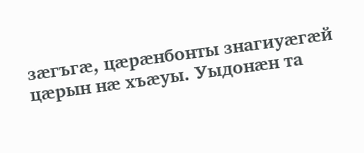зæгъгæ, цæрæнбонты знагиуæгæй цæрын нæ хъæуы. Уыдонæн та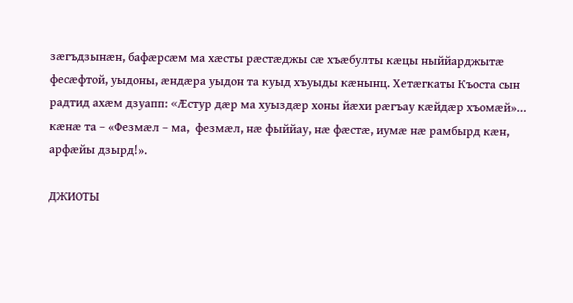зæгъдзынæн, бафæрсæм ма хæсты рæстæджы сæ хъæбулты кæцы ныййарджытæ фесæфтой, уыдоны, æндæра уыдон та куыд хъуыды кæнынц. Хетæгкаты Къоста сын радтид ахæм дзуапп: «Æстур дæр ма хуыздæр хоны йæхи рæгъау кæйдæр хъомæй»… кæнæ та – «Фезмæл – ма,  фезмæл, нæ фыййау, нæ фæстæ, иумæ нæ рамбырд кæн, арфæйы дзырд!».

ДЖИОТЫ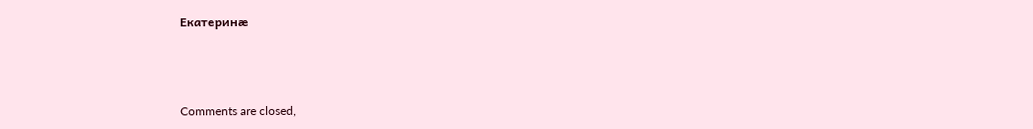Екатеринæ



Comments are closed,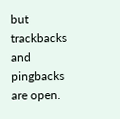but trackbacks and pingbacks are open.